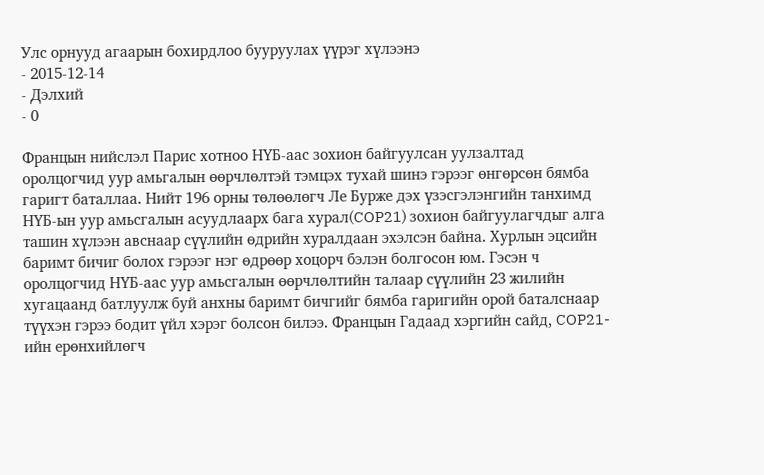Улс орнууд агаарын бохирдлоо бууруулах үүрэг хүлээнэ
- 2015-12-14
- Дэлхий
- 0

Францын нийслэл Парис хотноо НҮБ-аас зохион байгуулсан уулзалтад оролцогчид уур амьгалын өөрчлөлтэй тэмцэх тухай шинэ гэрээг өнгөрсөн бямба гаригт баталлаа. Нийт 196 орны төлөөлөгч Ле Бурже дэх үзэсгэлэнгийн танхимд НҮБ-ын уур амьсгалын асуудлаарх бага хурал(COP21) зохион байгуулагчдыг алга ташин хүлээн авснаар сүүлийн өдрийн хуралдаан эхэлсэн байна. Хурлын эцсийн баримт бичиг болох гэрээг нэг өдрөөр хоцорч бэлэн болгосон юм. Гэсэн ч оролцогчид НҮБ-аас уур амьсгалын өөрчлөлтийн талаар сүүлийн 23 жилийн хугацаанд батлуулж буй анхны баримт бичгийг бямба гаригийн орой баталснаар түүхэн гэрээ бодит үйл хэрэг болсон билээ. Францын Гадаад хэргийн сайд, COP21-ийн ерөнхийлөгч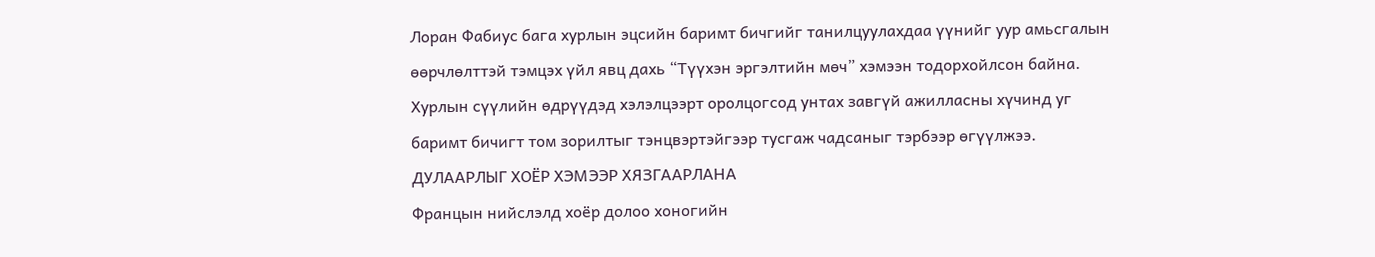Лоран Фабиус бага хурлын эцсийн баримт бичгийг танилцуулахдаа үүнийг уур амьсгалын өөрчлөлттэй тэмцэх үйл явц дахь “Түүхэн эргэлтийн мөч” хэмээн тодорхойлсон байна. Хурлын сүүлийн өдрүүдэд хэлэлцээрт оролцогсод унтах завгүй ажилласны хүчинд уг баримт бичигт том зорилтыг тэнцвэртэйгээр тусгаж чадсаныг тэрбээр өгүүлжээ.
ДУЛААРЛЫГ ХОЁР ХЭМЭЭР ХЯЗГААРЛАНА
Францын нийслэлд хоёр долоо хоногийн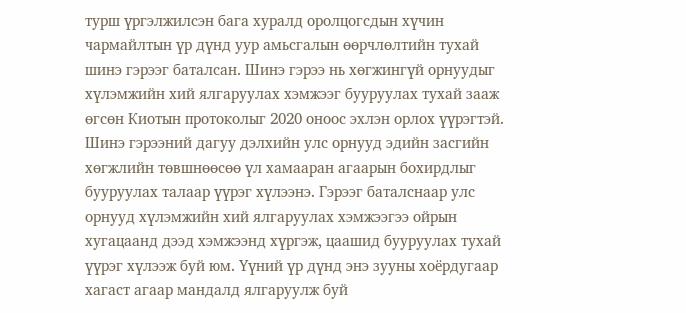турш үргэлжилсэн бага хуралд оролцогсдын хүчин чармайлтын үр дүнд уур амьсгалын өөрчлөлтийн тухай шинэ гэрээг баталсан. Шинэ гэрээ нь хөгжингүй орнуудыг хүлэмжийн хий ялгаруулах хэмжээг бууруулах тухай зааж өгсөн Киотын протоколыг 2020 оноос эхлэн орлох үүрэгтэй. Шинэ гэрээний дагуу дэлхийн улс орнууд эдийн засгийн хөгжлийн төвшнөөсөө үл хамааран агаарын бохирдлыг бууруулах талаар үүрэг хүлээнэ. Гэрээг баталснаар улс орнууд хүлэмжийн хий ялгаруулах хэмжээгээ ойрын хугацаанд дээд хэмжээнд хүргэж, цаашид бууруулах тухай үүрэг хүлээж буй юм. Үүний үр дүнд энэ зууны хоёрдугаар хагаст агаар мандалд ялгаруулж буй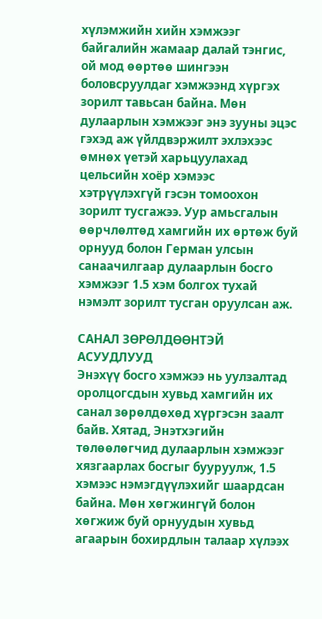хүлэмжийн хийн хэмжээг байгалийн жамаар далай тэнгис, ой мод өөртөө шингээн боловсруулдаг хэмжээнд хүргэх зорилт тавьсан байна. Мөн дулаарлын хэмжээг энэ зууны эцэс гэхэд аж үйлдвэржилт эхлэхээс өмнөх үетэй харьцуулахад цельсийн хоёр хэмээс хэтрүүлэхгүй гэсэн томоохон зорилт тусгажээ. Уур амьсгалын өөрчлөлтөд хамгийн их өртөж буй орнууд болон Герман улсын санаачилгаар дулаарлын босго хэмжээг 1.5 хэм болгох тухай нэмэлт зорилт тусган оруулсан аж.

САНАЛ ЗӨРӨЛДӨӨНТЭЙ АСУУДЛУУД
Энэхүү босго хэмжээ нь уулзалтад оролцогсдын хувьд хамгийн их санал зөрөлдөхөд хүргэсэн заалт байв. Хятад, Энэтхэгийн төлөөлөгчид дулаарлын хэмжээг хязгаарлах босгыг бууруулж, 1.5 хэмээс нэмэгдүүлэхийг шаардсан байна. Мөн хөгжингүй болон хөгжиж буй орнуудын хувьд агаарын бохирдлын талаар хүлээх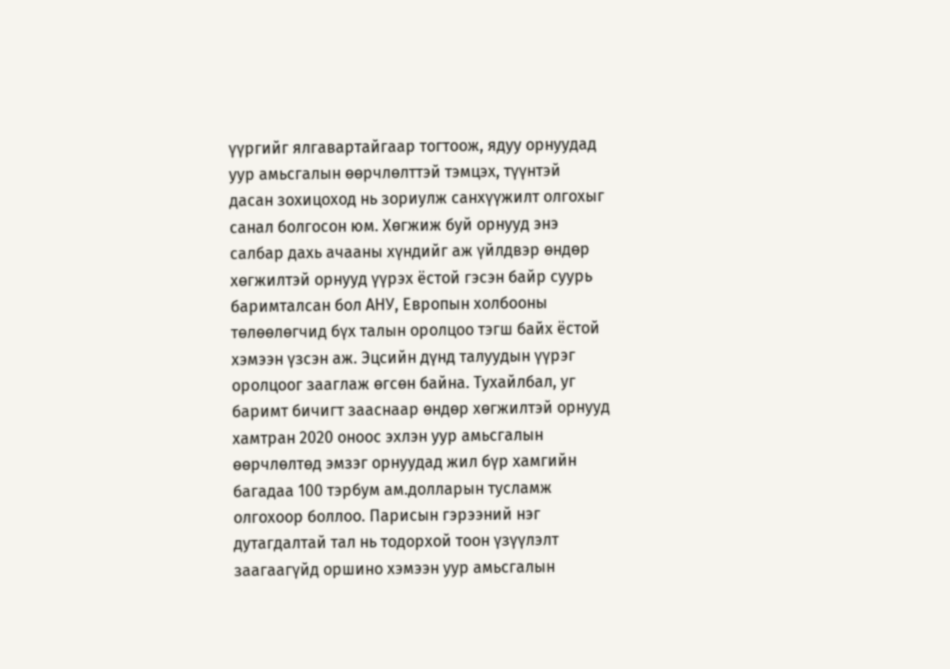үүргийг ялгавартайгаар тогтоож, ядуу орнуудад уур амьсгалын өөрчлөлттэй тэмцэх, түүнтэй дасан зохицоход нь зориулж санхүүжилт олгохыг санал болгосон юм. Хөгжиж буй орнууд энэ салбар дахь ачааны хүндийг аж үйлдвэр өндөр хөгжилтэй орнууд үүрэх ёстой гэсэн байр суурь баримталсан бол АНУ, Европын холбооны төлөөлөгчид бүх талын оролцоо тэгш байх ёстой хэмээн үзсэн аж. Эцсийн дүнд талуудын үүрэг оролцоог зааглаж өгсөн байна. Тухайлбал, уг баримт бичигт зааснаар өндөр хөгжилтэй орнууд хамтран 2020 оноос эхлэн уур амьсгалын өөрчлөлтөд эмзэг орнуудад жил бүр хамгийн багадаа 100 тэрбум ам.долларын тусламж олгохоор боллоо. Парисын гэрээний нэг дутагдалтай тал нь тодорхой тоон үзүүлэлт заагаагүйд оршино хэмээн уур амьсгалын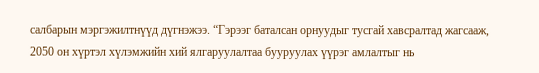салбарын мэргэжилтнүүд дүгнэжээ. “Гэрээг баталсан орнуудыг тусгай хавсралтад жагсааж, 2050 он хүртэл хүлэмжийн хий ялгаруулалтаа бууруулах үүрэг амлалтыг нь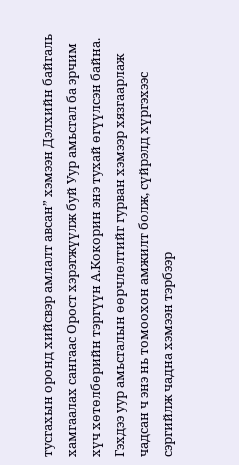тусгахын оронд хийсвэр амлалт авсан” хэмээн Дэлхийн байгаль хамгаалах сангаас Орост хэрэгжүүлж буй Уур амьсгал ба эрчим хүч хөтөлбөрийн тэргүүн А.Кокорин энэ тухай өгүүлсэн байна. Гэхдээ уур амьсгалын өөрчлөлтийг гурван хэмээр хязгаарлаж чадсан ч энэ нь томоохон амжилт болж, сүйрэлд хүргэхээс сэргийлж чадна хэмээн тэрбээр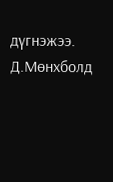дүгнэжээ.
Д.Мөнхболд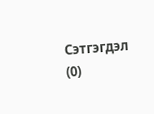Сэтгэгдэл (0)